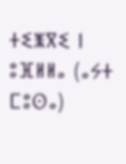ⵜⵉⵥⴳⵉ ⵏ ⵓⴼⵍⵍⴰ (ⴰⵢⵜ ⵎⵓⵙⴰ)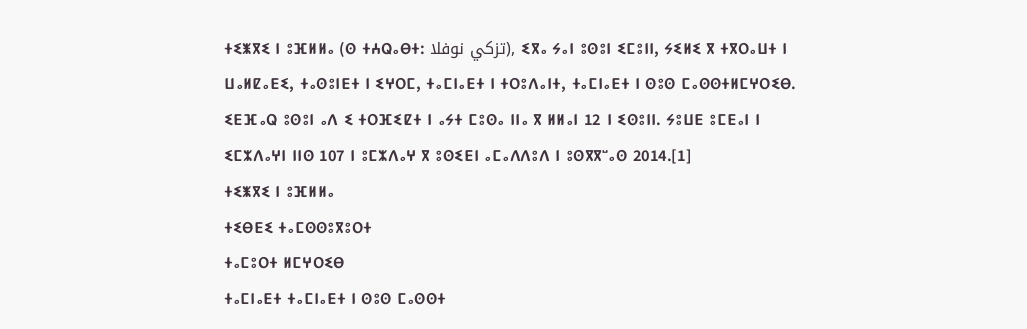ⵜⵉⵥⴳⵉ ⵏ ⵓⴼⵍⵍⴰ (ⵙ ⵜⵄⵕⴰⴱⵜ: تزكي نوفلا), ⵉⴳⴰ ⵢⴰⵏ ⵓⵙⵓⵏ ⵉⵎⵓⵏⵏ, ⵢⵉⵍⵉ ⴳ ⵜⴳⵔⴰⵡⵜ ⵏ ⵡⴰⵍⵇⴰⴹⵉ, ⵜⴰⵙⵓⵏⴹⵜ ⵏ ⵉⵖⵔⵎ, ⵜⴰⵎⵏⴰⴹⵜ ⵏ ⵜⵔⵓⴷⴰⵏⵜ, ⵜⴰⵎⵏⴰⴹⵜ ⵏ ⵙⵓⵙ ⵎⴰⵙⵙⵜⵍⵎⵖⵔⵉⴱ. ⵉⴹⴼⴰⵕ ⵓⵙⵓⵏ ⴰⴷ ⵉ ⵜⵔⴼⵉⵇⵜ ⵏ ⴰⵢⵜ ⵎⵓⵙⴰ ⵏⵏⴰ ⴳ ⵍⵍⴰⵏ 12 ⵏ ⵉⵙⵓⵏⵏ. ⵢⵓⵡⴹ ⵓⵎⴹⴰⵏ ⵏ ⵉⵎⵣⴷⴰⵖⵏ ⵏⵏⵙ 107 ⵏ ⵓⵎⵣⴷⴰⵖ ⴳ ⵓⵙⵉⴹⵏ ⴰⵎⴰⴷⴷⵓⴷ ⵏ ⵓⵙⴳⴳⵯⴰⵙ 2014.[1]
ⵜⵉⵥⴳⵉ ⵏ ⵓⴼⵍⵍⴰ
ⵜⵉⴱⴹⵉ ⵜⴰⵎⵙⵙⵓⴳⵓⵔⵜ
ⵜⴰⵎⵓⵔⵜ ⵍⵎⵖⵔⵉⴱ
ⵜⴰⵎⵏⴰⴹⵜ ⵜⴰⵎⵏⴰⴹⵜ ⵏ ⵙⵓⵙ ⵎⴰⵙⵙⵜ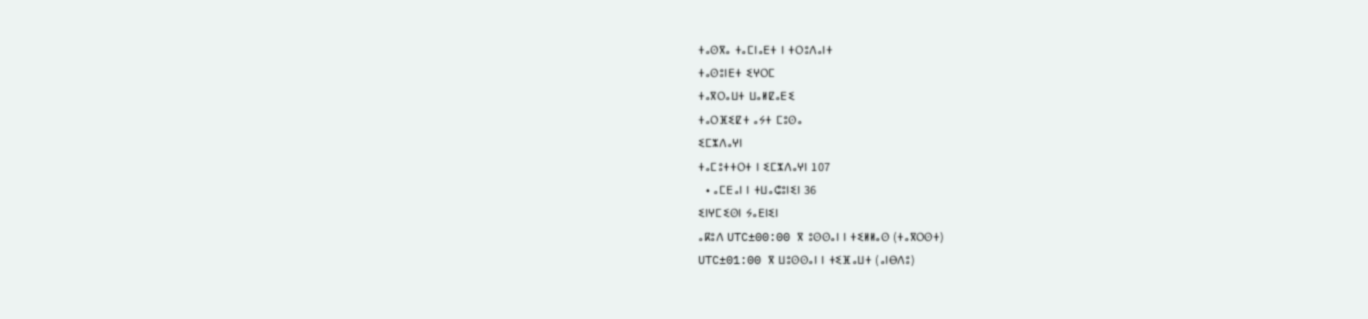ⵜⴰⵙⴳⴰ ⵜⴰⵎⵏⴰⴹⵜ ⵏ ⵜⵔⵓⴷⴰⵏⵜ
ⵜⴰⵙⵓⵏⴹⵜ ⵉⵖⵔⵎ
ⵜⴰⴳⵔⴰⵡⵜ ⵡⴰⵍⵇⴰⴹⵉ
ⵜⴰⵔⴼⵉⵇⵜ ⴰⵢⵜ ⵎⵓⵙⴰ
ⵉⵎⵣⴷⴰⵖⵏ
ⵜⴰⵎⵓⵜⵜⵔⵜ ⵏ ⵉⵎⵣⴷⴰⵖⵏ 107
  • ⴰⵎⴹⴰⵏ ⵏ ⵜⵡⴰⵛⵓⵏⵉⵏ 36
ⵉⵏⵖⵎⵉⵙⵏ ⵢⴰⴹⵏⵉⵏ
ⴰⴽⵓⴷ UTC±00:00 ⴳ ⵓⵙⵙⴰⵏ ⵏ ⵜⵉⵍⵍⴰⵙ (ⵜⴰⴳⵔⵙⵜ)
UTC±01:00 ⴳ ⵡⵓⵙⵙⴰⵏ ⵏ ⵜⵉⴼⴰⵡⵜ (ⴰⵏⴱⴷⵓ)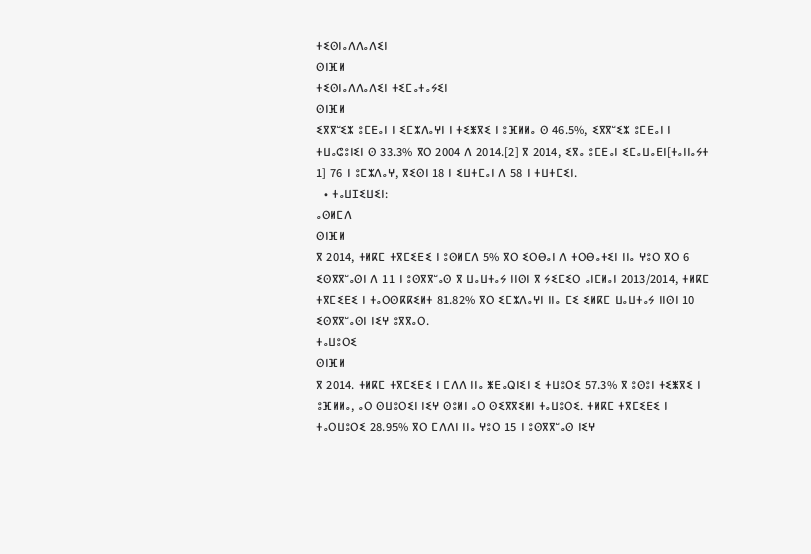ⵜⵉⵙⵏⴰⴷⴷⴰⴷⵉⵏ
ⵙⵏⴼⵍ
ⵜⵉⵙⵏⴰⴷⴷⴰⴷⵉⵏ ⵜⵉⵎⴰⵜⴰⵢⵉⵏ
ⵙⵏⴼⵍ
ⵉⴳⴳⵯⵉⵣ ⵓⵎⴹⴰⵏ ⵏ ⵉⵎⵣⴷⴰⵖⵏ ⵏ ⵜⵉⵥⴳⵉ ⵏ ⵓⴼⵍⵍⴰ ⵙ 46.5%, ⵉⴳⴳⵯⵉⵣ ⵓⵎⴹⴰⵏ ⵏ ⵜⵡⴰⵛⵓⵏⵉⵏ ⵙ 33.3% ⴳⵔ 2004 ⴷ 2014.[2] ⴳ 2014, ⵉⴳⴰ ⵓⵎⴹⴰⵏ ⵉⵎⴰⵡⴰⴹⵏ[ⵜⴰⵏⵏⴰⵢⵜ 1] 76 ⵏ ⵓⵎⵣⴷⴰⵖ, ⴳⵉⵙⵏ 18 ⵏ ⵉⵡⵜⵎⴰⵏ ⴷ 58 ⵏ ⵜⵡⵜⵎⵉⵏ.
  • ⵜⴰⵡⵊⵉⵡⵉⵏ:
ⴰⵙⵍⵎⴷ
ⵙⵏⴼⵍ
ⴳ 2014, ⵜⵍⴽⵎ ⵜⴳⵎⵉⴹⵉ ⵏ ⵓⵙⵍⵎⴷ 5% ⴳⵔ ⵉⵔⴱⴰⵏ ⴷ ⵜⵔⴱⴰⵜⵉⵏ ⵏⵏⴰ ⵖⵓⵔ ⴳⵔ 6 ⵉⵙⴳⴳⵯⴰⵙⵏ ⴷ 11 ⵏ ⵓⵙⴳⴳⵯⴰⵙ ⴳ ⵡⴰⵡⵜⴰⵢ ⵏⵏⵙⵏ ⴳ ⵢⵉⵎⵉⵔ ⴰⵏⵎⵍⴰⵏ 2013/2014, ⵜⵍⴽⵎ ⵜⴳⵎⵉⴹⵉ ⵏ ⵜⴰⵔⵙⴽⴽⵉⵍⵜ 81.82% ⴳⵔ ⵉⵎⵣⴷⴰⵖⵏ ⵏⵏⴰ ⵎⵉ ⵉⵍⴽⵎ ⵡⴰⵡⵜⴰⵢ ⵏⵏⵙⵏ 10 ⵉⵙⴳⴳⵯⴰⵙⵏ ⵏⵉⵖ ⵓⴳⴳⴰⵔ.
ⵜⴰⵡⵓⵔⵉ
ⵙⵏⴼⵍ
ⴳ 2014. ⵜⵍⴽⵎ ⵜⴳⵎⵉⴹⵉ ⵏ ⵎⴷⴷ ⵏⵏⴰ ⵥⴹⴰⵕⵏⵉⵏ ⵉ ⵜⵡⵓⵔⵉ 57.3% ⴳ ⵓⵙⵓⵏ ⵜⵉⵥⴳⵉ ⵏ ⵓⴼⵍⵍⴰ, ⴰⵔ ⵙⵡⵓⵔⵉⵏ ⵏⵉⵖ ⵙⵓⵍⵏ ⴰⵔ ⵙⵉⴳⴳⵉⵍⵏ ⵜⴰⵡⵓⵔⵉ. ⵜⵍⴽⵎ ⵜⴳⵎⵉⴹⵉ ⵏ ⵜⴰⵔⵡⵓⵔⵉ 28.95% ⴳⵔ ⵎⴷⴷⵏ ⵏⵏⴰ ⵖⵓⵔ 15 ⵏ ⵓⵙⴳⴳⵯⴰⵙ ⵏⵉⵖ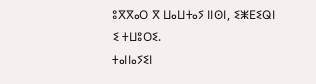ⵓⴳⴳⴰⵔ ⴳ ⵡⴰⵡⵜⴰⵢ ⵏⵏⵙⵏ, ⵉⵥⴹⵉⵕⵏ ⵉ ⵜⵡⵓⵔⵉ.
ⵜⴰⵏⵏⴰⵢⵉⵏ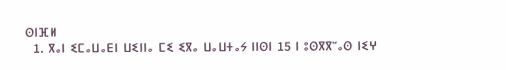ⵙⵏⴼⵍ
  1. ⴳⴰⵏ ⵉⵎⴰⵡⴰⴹⵏ ⵡⵉⵏⵏⴰ ⵎⵉ ⵉⴳⴰ ⵡⴰⵡⵜⴰⵢ ⵏⵏⵙⵏ 15 ⵏ ⵓⵙⴳⴳⵯⴰⵙ ⵏⵉⵖ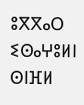ⵓⴳⴳⴰⵔ
ⵉⵙⴰⵖⵓⵍⵏ
ⵙⵏⴼⵍ